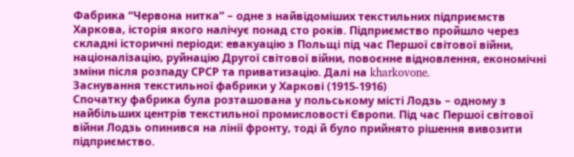Фабрика “Червона нитка” – одне з найвідоміших текстильних підприємств Харкова, історія якого налічує понад сто років. Підприємство пройшло через складні історичні періоди: евакуацію з Польщі під час Першої світової війни, націоналізацію, руйнацію Другої світової війни, повоєнне відновлення, економічні зміни після розпаду СРСР та приватизацію. Далі на kharkovone.
Заснування текстильної фабрики у Харкові (1915-1916)
Спочатку фабрика була розташована у польському місті Лодзь – одному з найбільших центрів текстильної промисловості Європи. Під час Першої світової війни Лодзь опинився на лінії фронту, тоді й було прийнято рішення вивозити підприємство.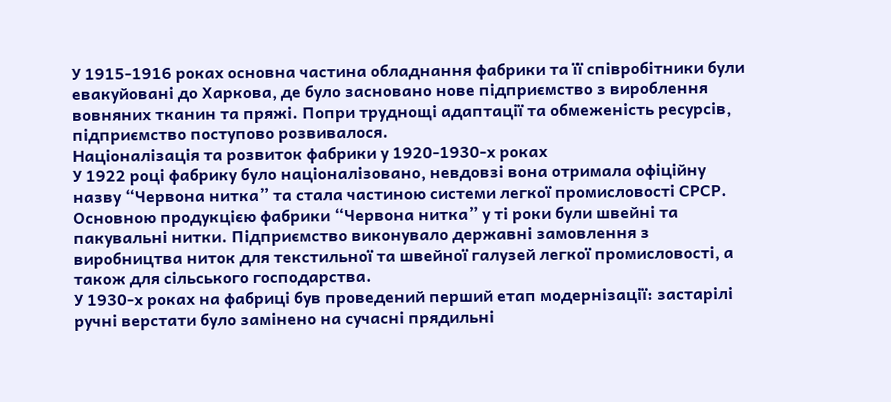У 1915-1916 роках основна частина обладнання фабрики та її співробітники були евакуйовані до Харкова, де було засновано нове підприємство з вироблення вовняних тканин та пряжі. Попри труднощі адаптації та обмеженість ресурсів, підприємство поступово розвивалося.
Націоналізація та розвиток фабрики у 1920-1930-х роках
У 1922 році фабрику було націоналізовано, невдовзі вона отримала офіційну назву “Червона нитка” та стала частиною системи легкої промисловості СРСР. Основною продукцією фабрики “Червона нитка” у ті роки були швейні та пакувальні нитки. Підприємство виконувало державні замовлення з виробництва ниток для текстильної та швейної галузей легкої промисловості, а також для сільського господарства.
У 1930-х роках на фабриці був проведений перший етап модернізації: застарілі ручні верстати було замінено на сучасні прядильні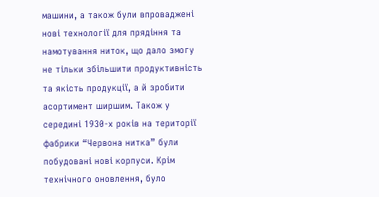машини, а також були впроваджені нові технології для прядіння та намотування ниток, що дало змогу не тільки збільшити продуктивність та якість продукції, а й зробити асортимент ширшим. Також у середині 1930-х років на території фабрики “Червона нитка” були побудовані нові корпуси. Крім технічного оновлення, було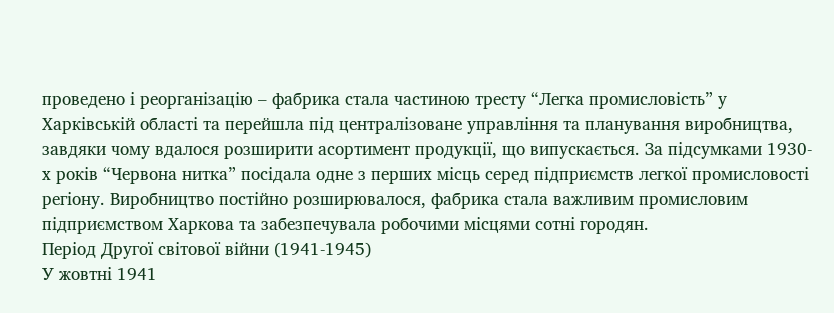проведено і реорганізацію – фабрика стала частиною тресту “Легка промисловість” у Харківській області та перейшла під централізоване управління та планування виробництва, завдяки чому вдалося розширити асортимент продукції, що випускається. За підсумками 1930-х років “Червона нитка” посідала одне з перших місць серед підприємств легкої промисловості регіону. Виробництво постійно розширювалося, фабрика стала важливим промисловим підприємством Харкова та забезпечувала робочими місцями сотні городян.
Період Другої світової війни (1941-1945)
У жовтні 1941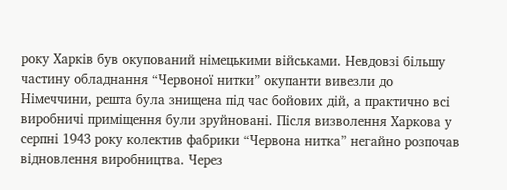року Харків був окупований німецькими військами. Невдовзі більшу частину обладнання “Червоної нитки” окупанти вивезли до Німеччини, решта була знищена під час бойових дій, а практично всі виробничі приміщення були зруйновані. Після визволення Харкова у серпні 1943 року колектив фабрики “Червона нитка” негайно розпочав відновлення виробництва. Через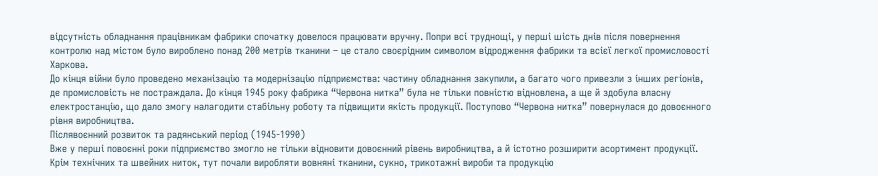відсутність обладнання працівникам фабрики спочатку довелося працювати вручну. Попри всі труднощі, у перші шість днів після повернення контролю над містом було вироблено понад 200 метрів тканини – це стало своєрідним символом відродження фабрики та всієї легкої промисловості Харкова.
До кінця війни було проведено механізацію та модернізацію підприємства: частину обладнання закупили, а багато чого привезли з інших регіонів, де промисловість не постраждала. До кінця 1945 року фабрика “Червона нитка” була не тільки повністю відновлена, а ще й здобула власну електростанцію, що дало змогу налагодити стабільну роботу та підвищити якість продукції. Поступово “Червона нитка” повернулася до довоєнного рівня виробництва.
Післявоєнний розвиток та радянський період (1945-1990)
Вже у перші повоєнні роки підприємство змогло не тільки відновити довоєнний рівень виробництва, а й істотно розширити асортимент продукції. Крім технічних та швейних ниток, тут почали виробляти вовняні тканини, сукно, трикотажні вироби та продукцію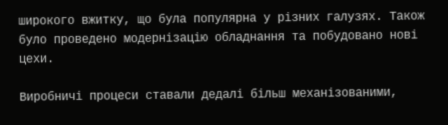широкого вжитку, що була популярна у різних галузях. Також було проведено модернізацію обладнання та побудовано нові цехи.

Виробничі процеси ставали дедалі більш механізованими,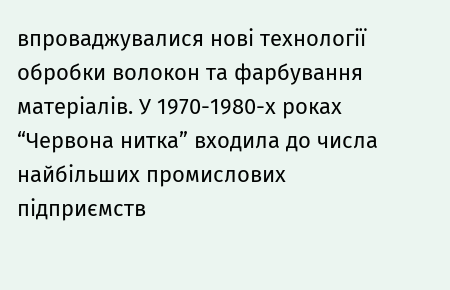впроваджувалися нові технології обробки волокон та фарбування матеріалів. У 1970-1980-х роках “Червона нитка” входила до числа найбільших промислових підприємств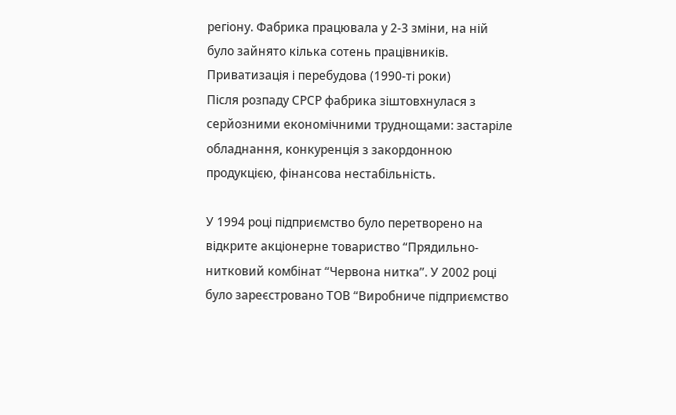регіону. Фабрика працювала у 2-3 зміни, на ній було зайнято кілька сотень працівників.
Приватизація і перебудова (1990-ті роки)
Після розпаду СРСР фабрика зіштовхнулася з серйозними економічними труднощами: застаріле обладнання, конкуренція з закордонною продукцією, фінансова нестабільність.

У 1994 році підприємство було перетворено на відкрите акціонерне товариство “Прядильно-нитковий комбінат “Червона нитка”. У 2002 році було зареєстровано ТОВ “Виробниче підприємство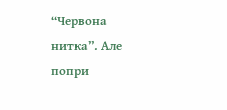“Червона нитка”. Але попри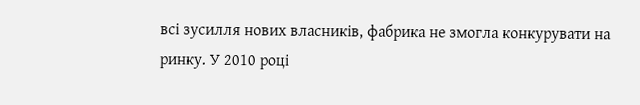всі зусилля нових власників, фабрика не змогла конкурувати на ринку. У 2010 році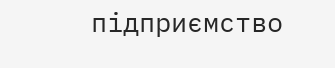підприємство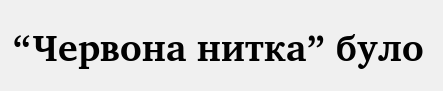“Червона нитка” було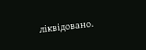ліквідовано.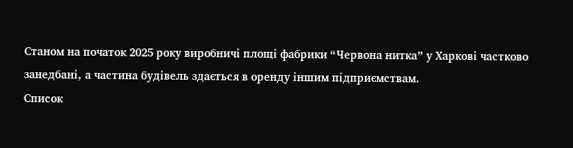Станом на початок 2025 року виробничі площі фабрики “Червона нитка” у Харкові частково занедбані, а частина будівель здається в оренду іншим підприємствам.
Список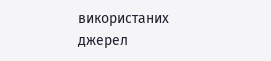використаних джерел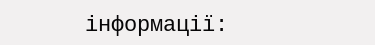інформації: